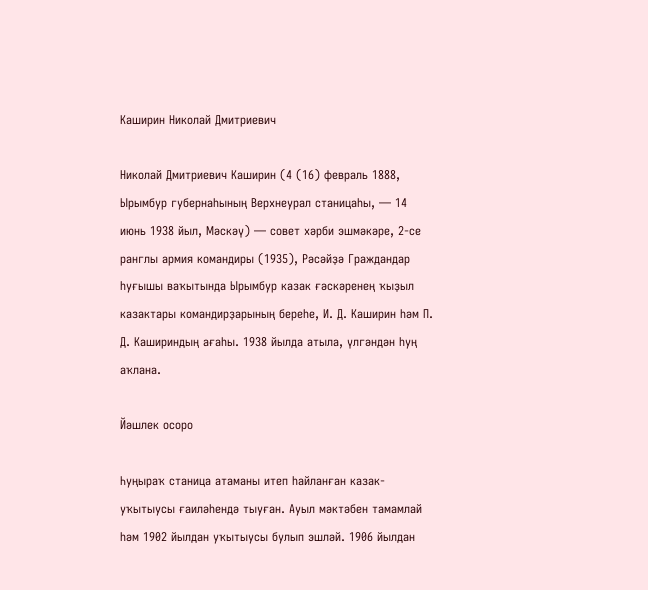Каширин Николай Дмитриевич

Николай Дмитриевич Каширин (4 (16) февраль 1888, Ырымбур губернаһының Верхнеурал станицаһы, — 14 июнь 1938 йыл, Мәскәү) — совет хәрби эшмәкәре, 2-се ранглы армия командиры (1935), Рәсәйҙә Граждандар һуғышы ваҡытында Ырымбур казак ғәскәренең ҡыҙыл казактары командирҙарының береһе, И. Д. Каширин һәм П. Д. Кашириндың ағаһы. 1938 йылда атыла, үлгәндән һуң аҡлана.

Йәшлек осоро

Һуңыраҡ станица атаманы итеп һайланған казак-уҡытыусы ғаиләһендә тыуған. Ауыл мәктәбен тамамлай һәм 1902 йылдан уҡытыусы булып эшләй. 1906 йылдан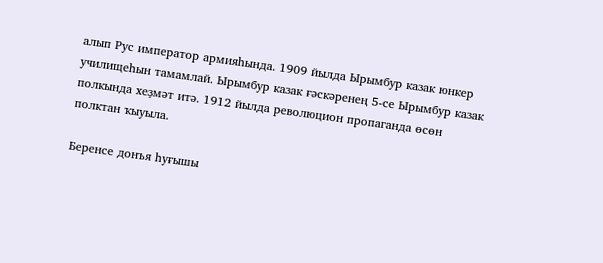алып Рус император армияһында. 1909 йылда Ырымбур казак юнкер училищеһын тамамлай. Ырымбур казак ғәскәренең 5-се Ырымбур казак полкында хеҙмәт итә. 1912 йылда революцион пропаганда өсөн полктан ҡыуыла.

Беренсе донъя һуғышы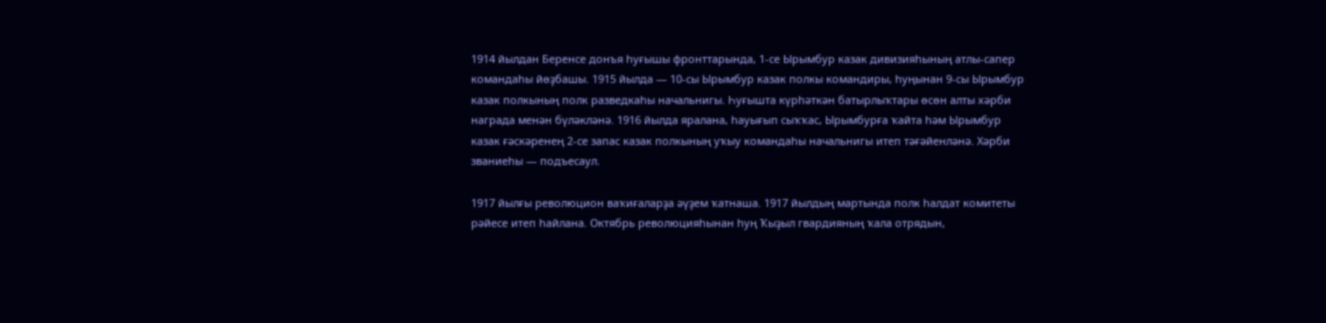1914 йылдан Беренсе донъя һуғышы фронттарында, 1-се Ырымбур казак дивизияһының атлы-сапер командаһы йөҙбашы. 1915 йылда — 10-сы Ырымбур казак полкы командиры, һуңынан 9-сы Ырымбур казак полкының полк разведкаһы начальнигы. Һуғышта күрһәткән батырлыҡтары өсөн алты хәрби награда менән бүләкләнә. 1916 йылда яралана, һауығып сыҡҡас, Ырымбурға ҡайта һәм Ырымбур казак ғәскәренең 2-се запас казак полкының уҡыу командаһы начальнигы итеп тәғәйенләнә. Хәрби званиеһы — подъесаул.

1917 йылғы революцион ваҡиғаларҙа әүҙем ҡатнаша. 1917 йылдың мартында полк һалдат комитеты рәйесе итеп һайлана. Октябрь революцияһынан һуң Ҡыҙыл гвардияның ҡала отрядын,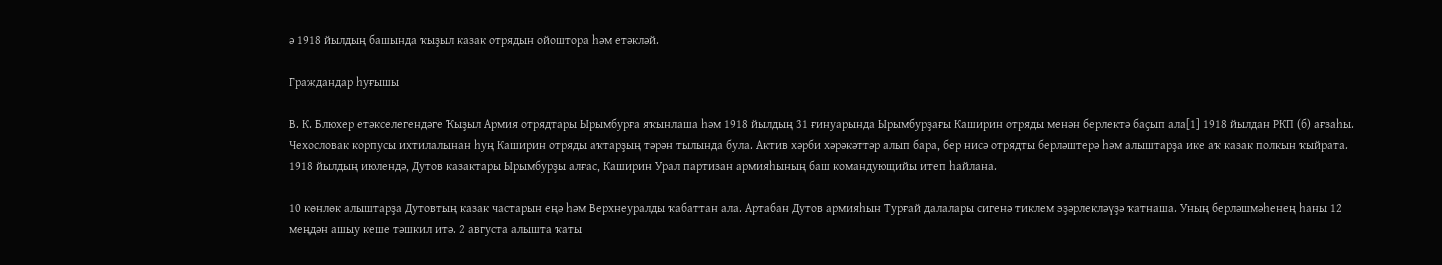ә 1918 йылдың башында ҡыҙыл казак отрядын ойоштора һәм етәкләй.

Граждандар һуғышы

В. К. Блюхер етәкселегендәге Ҡыҙыл Армия отрядтары Ырымбурға яҡынлаша һәм 1918 йылдың 31 ғинуарында Ырымбурҙағы Каширин отряды менән берлектә баҫып ала[1] 1918 йылдан РКП (б) ағзаһы. Чехословак корпусы ихтилалынан һуң Каширин отряды аҡтарҙың тәрән тылында була. Актив хәрби хәрәкәттәр алып бара, бер нисә отрядты берләштерә һәм алыштарҙа ике аҡ казак полкын ҡыйрата. 1918 йылдың июлендә, Дутов казактары Ырымбурҙы алғас, Каширин Урал партизан армияһының баш командующийы итеп һайлана.

10 көнлөк алыштарҙа Дутовтың казак частарын еңә һәм Верхнеуралды ҡабаттан ала. Артабан Дутов армияһын Турғай далалары сигенә тиклем эҙәрлекләүҙә ҡатнаша. Уның берләшмәһенең һаны 12 меңдән ашыу кеше тәшкил итә. 2 августа алышта ҡаты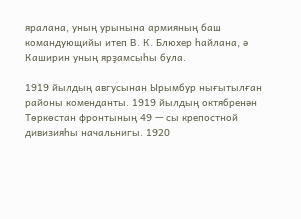яралана, уның урынына армияның баш командующийы итеп В. К. Блюхер һайлана, ә Каширин уның ярҙамсыһы була.

1919 йылдың авгусынан Ырымбур нығытылған районы коменданты. 1919 йылдың октябренән Төркөстан фронтының 49 — сы крепостной дивизияһы начальнигы. 1920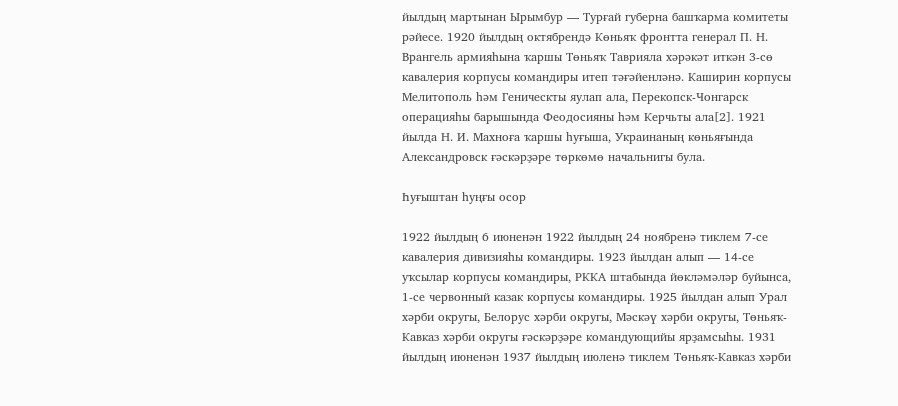йылдың мартынан Ырымбур — Турғай губерна башҡарма комитеты рәйесе. 1920 йылдың октябрендә Көньяҡ фронтта генерал П. Н. Врангель армияһына ҡаршы Төньяҡ Таврияла хәрәкәт иткән 3-сө кавалерия корпусы командиры итеп тәғәйенләнә. Каширин корпусы Мелитополь һәм Геническты яулап ала, Перекопск-Чонгарск операцияһы барышында Феодосияны һәм Керчьты ала[2]. 1921 йылда Н. И. Махноға ҡаршы һуғыша, Украинаның көньяғында Александровск ғәскәрҙәре төркөмө начальнигы була.

Һуғыштан һуңғы осор

1922 йылдың 6 июненән 1922 йылдың 24 ноябренә тиклем 7-се кавалерия дивизияһы командиры. 1923 йылдан алып — 14-се уҡсылар корпусы командиры, РККА штабында йөкләмәләр буйынса, 1-се червонный казак корпусы командиры. 1925 йылдан алып Урал хәрби округы, Белорус хәрби округы, Мәскәү хәрби округы, Төньяҡ-Кавказ хәрби округы ғәскәрҙәре командующийы ярҙамсыһы. 1931 йылдың июненән 1937 йылдың июленә тиклем Төньяҡ-Кавказ хәрби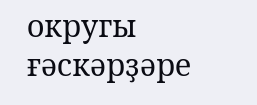округы ғәскәрҙәре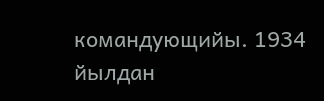командующийы. 1934 йылдан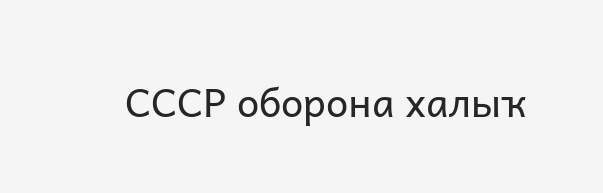СССР оборона халыҡ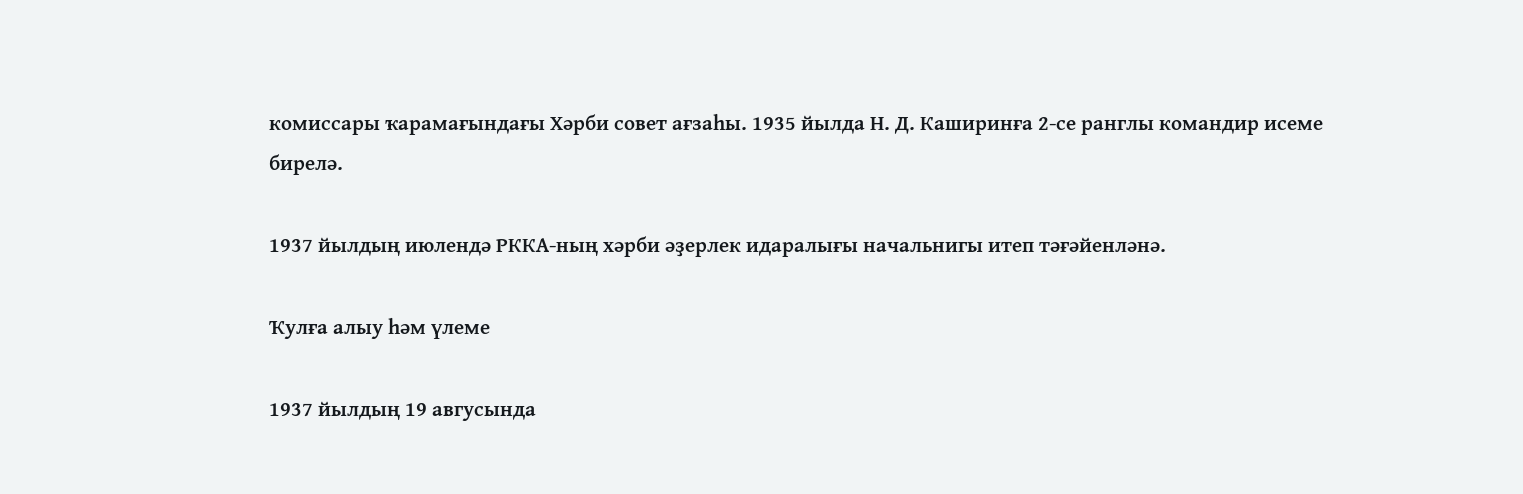комиссары ҡарамағындағы Хәрби совет ағзаһы. 1935 йылда Н. Д. Каширинға 2-се ранглы командир исеме бирелә.

1937 йылдың июлендә РККА-ның хәрби әҙерлек идаралығы начальнигы итеп тәғәйенләнә.

Ҡулға алыу һәм үлеме

1937 йылдың 19 авгусында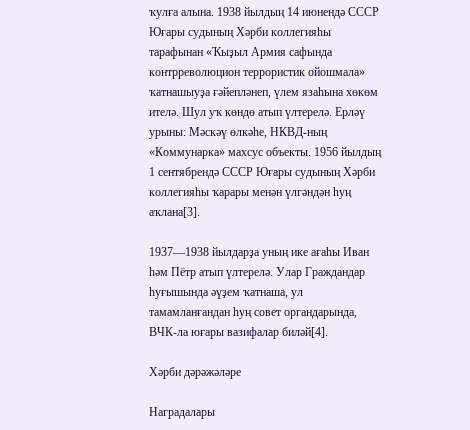ҡулға алына. 1938 йылдың 14 июнендә СССР Юғары судының Хәрби коллегияһы тарафынан «Ҡыҙыл Армия сафында контрреволюцион террористик ойошмала» ҡатнашыуҙа ғәйепләнеп, үлем язаһына хөкөм ителә. Шул уҡ көндө атып үлтерелә. Ерләү урыны: Мәскәү өлкәһе, НКВД-ның «Коммунарка» махсус объекты. 1956 йылдың 1 сентябрендә СССР Юғары судының Хәрби коллегияһы ҡарары менән үлгәндән һуң аҡлана[3].

1937—1938 йылдарҙа уның ике ағаһы Иван һәм Пётр атып үлтерелә. Улар Граждандар һуғышында әүҙем ҡатнаша, ул тамамланғандан һуң совет органдарында, ВЧК-ла юғары вазифалар биләй[4].

Хәрби дәрәжәләре

Наградалары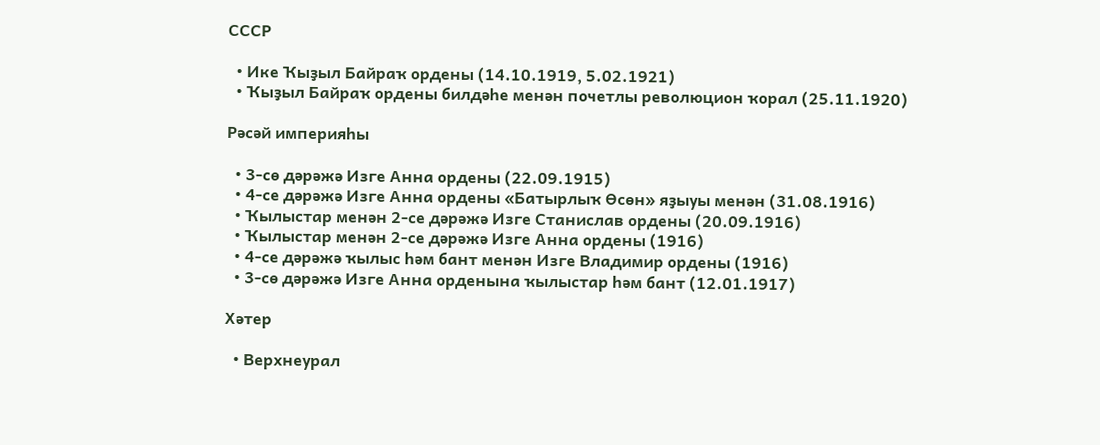СССР

  • Ике Ҡыҙыл Байраҡ ордены (14.10.1919, 5.02.1921)
  • Ҡыҙыл Байраҡ ордены билдәһе менән почетлы революцион ҡорал (25.11.1920)

Рәсәй империяһы

  • 3-сө дәрәжә Изге Анна ордены (22.09.1915)
  • 4-се дәрәжә Изге Анна ордены «Батырлыҡ Өсөн» яҙыуы менән (31.08.1916)
  • Ҡылыстар менән 2-се дәрәжә Изге Станислав ордены (20.09.1916)
  • Ҡылыстар менән 2-се дәрәжә Изге Анна ордены (1916)
  • 4-се дәрәжә ҡылыс һәм бант менән Изге Владимир ордены (1916)
  • 3-сө дәрәжә Изге Анна орденына ҡылыстар һәм бант (12.01.1917)

Хәтер

  • Верхнеурал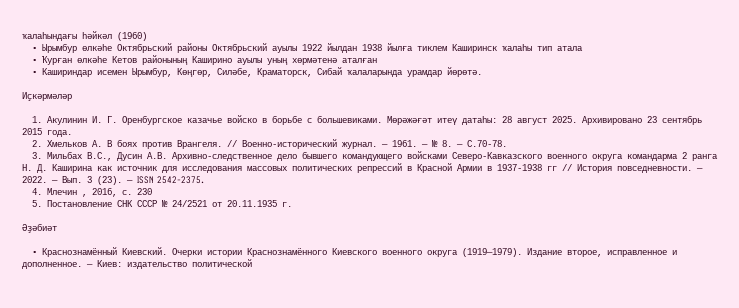ҡалаһындағы һәйкәл (1960)
  • Ырымбур өлкәһе Октябрьский районы Октябрьский ауылы 1922 йылдан 1938 йылға тиклем Каширинск ҡалаһы тип атала
  • Ҡурған өлкәһе Кетов районының Каширино ауылы уның хөрмәтенә аталған
  • Кашириндар исемен Ырымбур, Көңгөр, Силәбе, Краматорск, Сибай ҡалаларында урамдар йөрөтә.

Иҫкәрмәләр

  1. Акулинин И. Г. Оренбургское казачье войско в борьбе с большевиками. Мөрәжәғәт итеү датаһы: 28 август 2025. Архивировано 23 сентябрь 2015 года.
  2. Хмельков А. В боях против Врангеля. // Военно-исторический журнал. — 1961. — № 8. — С.70-78.
  3. Мильбах В.С., Дусин А.В. Архивно-следственное дело бывшего командующего войсками Северо-Кавказского военного округа командарма 2 ранга Н. Д. Каширина как источник для исследования массовых политических репрессий в Красной Армии в 1937-1938 гг // История повседневности. — 2022. — Вып. 3 (23). — ISSN 2542-2375.
  4. Млечин , 2016, с. 230
  5. Постановление СНК СССР № 24/2521 от 20.11.1935 г.

Әҙәбиәт

  • Краснознамённый Киевский. Очерки истории Краснознамённого Киевского военного округа (1919—1979). Издание второе, исправленное и дополненное. — Киев: издательство политической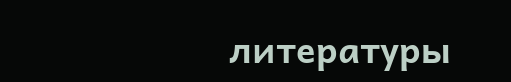литературы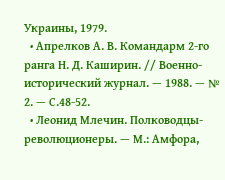Украины, 1979.
  • Апрелков А. В. Командарм 2-го ранга Н. Д. Каширин. // Военно-исторический журнал. — 1988. — № 2. — С.48-52.
  • Леонид Млечин. Полководцы-революционеры. — М.: Амфора,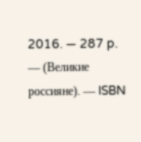2016. — 287 p. — (Великие россияне). — ISBN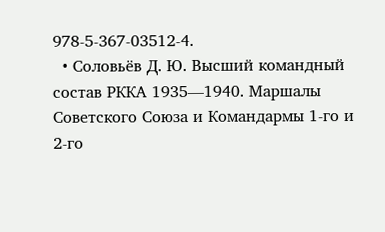978-5-367-03512-4.
  • Соловьёв Д. Ю. Высший командный состав РККА 1935—1940. Маршалы Советского Союза и Командармы 1-го и 2-го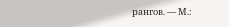рангов. — М.: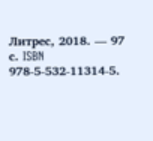Литрес, 2018. — 97 с. ISBN 978-5-532-11314-5.